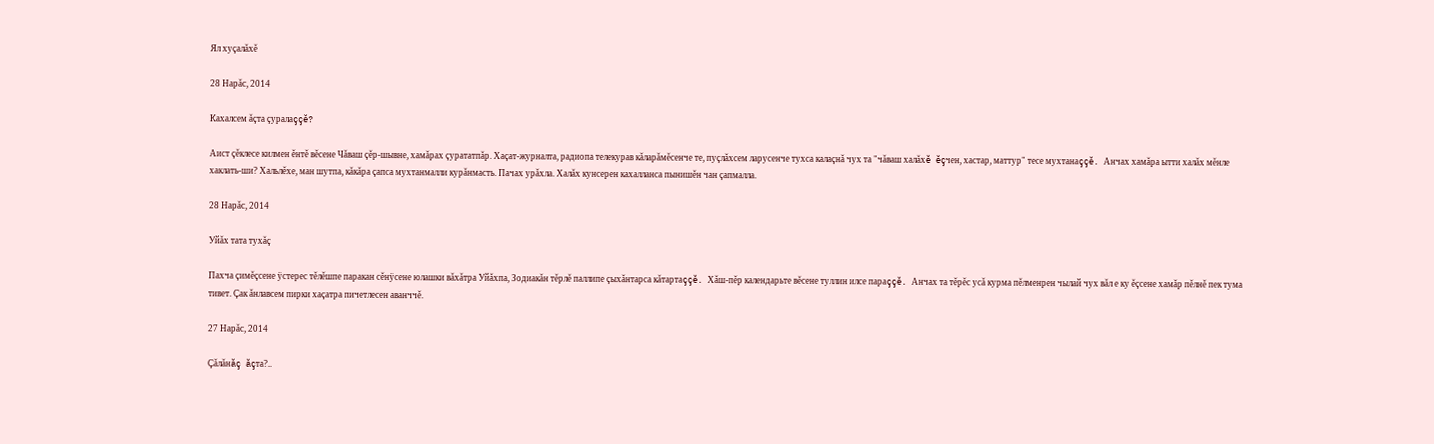Ял хуçалăхĕ

28 Нарăс, 2014

Кахалсем ăçта çуралаççĕ?

Аист çĕклесе килмен ĕнтĕ вĕсене Чăваш çĕр-шывне, хамăрах çурататпăр. Хаçат-журналта, радиопа телекурав кăларăмĕсенче те, пуçлăхсем ларусенче тухса калаçнă чух та "чăваш халăхĕ ĕçчен, хастар, маттур" тесе мухтанаççĕ. Анчах хамăра ытти халăх мĕнле хаклать-ши? Хальлĕхе, ман шутпа, кăкăра çапса мухтанмалли курăнмасть. Пачах урăхла. Халăх кунсерен кахалланса пынишĕн чан çапмалла.

28 Нарăс, 2014

Уйăх тата тухăç

Пахча çимĕçсене ÿстерес тĕлĕшпе паракан сĕнÿсене юлашки вăхăтра Уйăхпа, Зодиакăн тĕрлĕ паллипе çыхăнтарса кăтартаççĕ. Хăш-пĕр календарьте вĕсене туллин илсе параççĕ. Анчах та тĕрĕс усă курма пĕлменрен чылай чух вăл е ку ĕçсене хамăр пĕлнĕ пек тума тивет. Çак ăнлавсем пирки хаçатра пичетлесен аванччĕ.

27 Нарăс, 2014

Çăлăнăç ăçта?..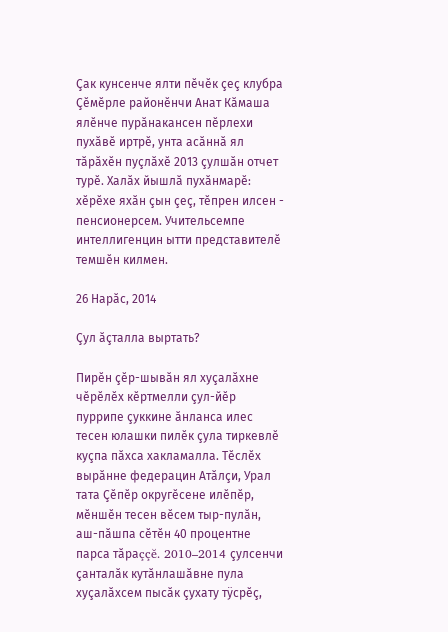Çак кунсенче ялти пĕчĕк çеç клубра Çĕмĕрле районĕнчи Анат Кăмаша ялĕнче пурăнакансен пĕрлехи пухăвĕ иртрĕ, унта асăннă ял тăрăхĕн пуçлăхĕ 2013 çулшăн отчет турĕ. Халăх йышлă пухăнмарĕ: хĕрĕхе яхăн çын çеç, тĕпрен илсен - пенсионерсем. Учительсемпе интеллигенцин ытти представителĕ темшĕн килмен.

26 Нарăс, 2014

Çул ăçталла выртать?

Пирĕн çĕр-шывăн ял хуçалăхне чĕрĕлĕх кĕртмелли çул-йĕр пуррипе çуккине ăнланса илес тесен юлашки пилĕк çула тиркевлĕ куçпа пăхса хакламалла. Тĕслĕх вырăнне федерацин Атăлçи, Урал тата Çĕпĕр округĕсене илĕпĕр, мĕншĕн тесен вĕсем тыр-пулăн, аш-пăшпа сĕтĕн 40 процентне парса тăраççĕ. 2010–2014 çулсенчи çанталăк кутăнлашăвне пула хуçалăхсем пысăк çухату тÿсрĕç,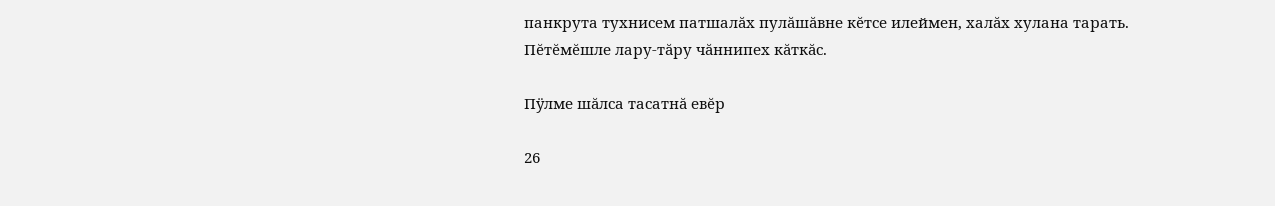панкрута тухнисем патшалăх пулăшăвне кĕтсе илеймен, халăх хулана тарать. Пĕтĕмĕшле лару-тăру чăннипех кăткăс.

Пÿлме шăлса тасатнă евĕр

26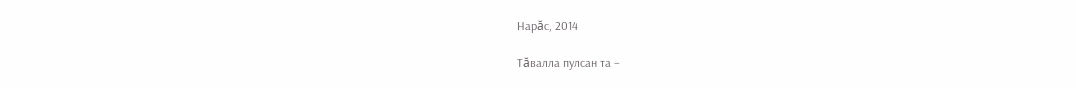Нарăс, 2014

Тăвалла пулсан та –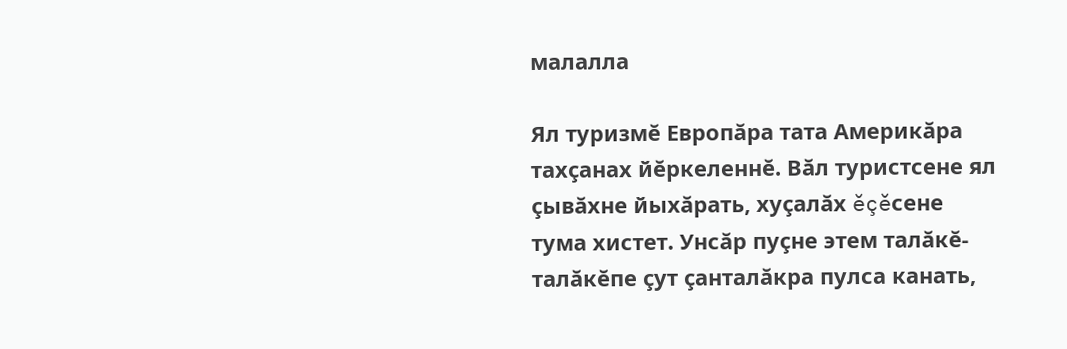малалла

Ял туризмĕ Европăра тата Америкăра тахçанах йĕркеленнĕ. Вăл туристсене ял çывăхне йыхăрать, хуçалăх ĕçĕсене тума хистет. Унсăр пуçне этем талăкĕ-талăкĕпе çут çанталăкра пулса канать,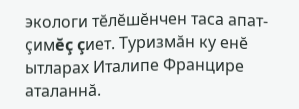экологи тĕлĕшĕнчен таса апат-çимĕç çиет. Туризмăн ку енĕ ытларах Италипе Францире аталаннă.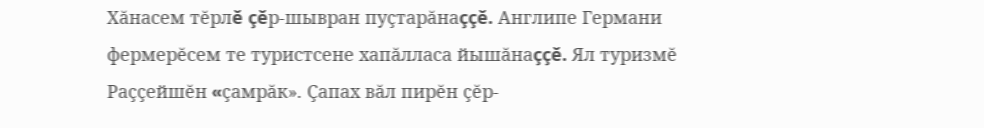Хăнасем тĕрлĕ çĕр-шывран пуçтарăнаççĕ. Англипе Германи фермерĕсем те туристсене хапăлласа йышăнаççĕ. Ял туризмĕ Раççейшĕн «çамрăк». Çапах вăл пирĕн çĕр-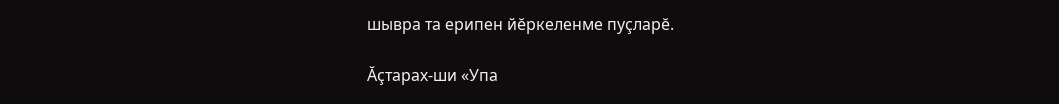шывра та ерипен йĕркеленме пуçларĕ.

Ăçтарах-ши «Упа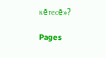кĕтесĕ»?

Pages